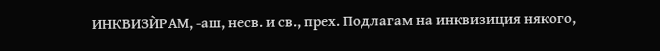ИНКВИЗЍРАМ, -аш, несв. и св., прех. Подлагам на инквизиция някого,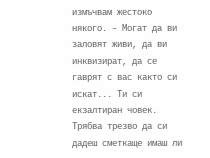измъчвам жестоко някого. – Могат да ви заловят живи, да ви инквизират, да се гаврят с вас както си искат... Ти си екзалтиран човек. Трябва трезво да си дадеш сметкаще имаш ли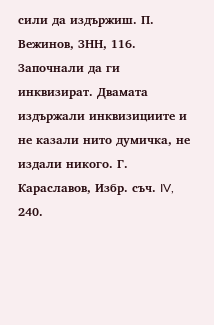сили да издържиш. П. Вежинов, ЗНН, 116. Започнали да ги инквизират. Двамата издържали инквизициите и не казали нито думичка, не издали никого. Г. Караславов, Избр. съч. IV, 240.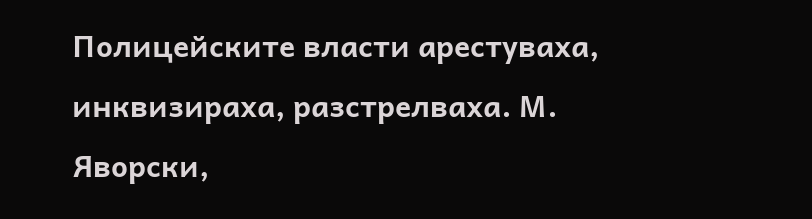Полицейските власти арестуваха, инквизираха, разстрелваха. М. Яворски,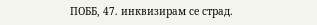ПОББ, 47. инквизирам се страд.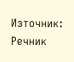Източник: Речник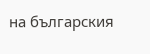на българския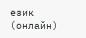език (онлайн)